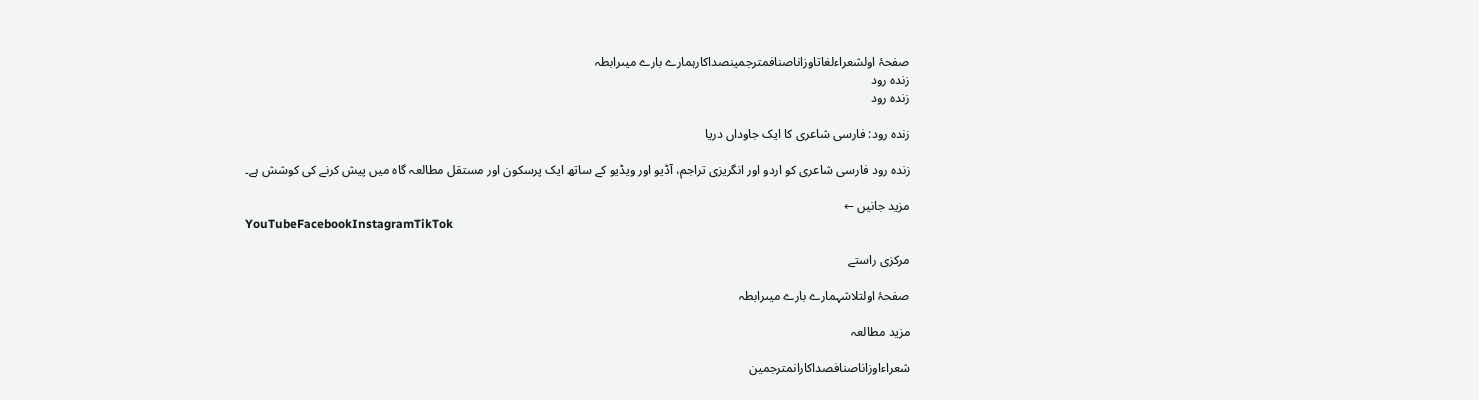صفحۂ اولشعراءلغاتاوزاناصنافمترجمینصداکارہمارے بارے میںرابطہ
زندہ رود
زندہ رود

زندہ رود: فارسی شاعری کا ایک جاوداں دریا

زندہ رود فارسی شاعری کو اردو اور انگریزی تراجم، آڈیو اور ویڈیو کے ساتھ ایک پرسکون اور مستقل مطالعہ گاہ میں پیش کرنے کی کوشش ہے۔

مزید جانیں ←
YouTubeFacebookInstagramTikTok

مرکزی راستے

صفحۂ اولتلاشہمارے بارے میںرابطہ

مزید مطالعہ

شعراءاوزاناصنافصداکارانمترجمین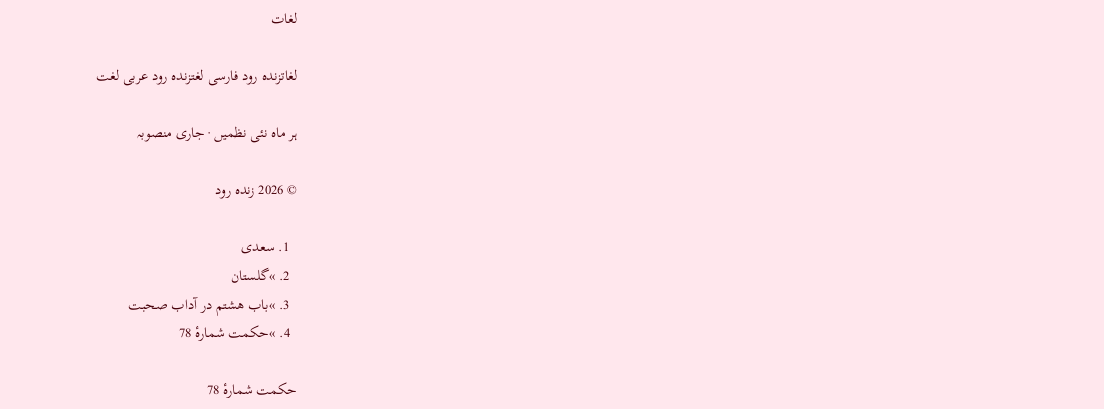لغات

لغاتزندہ رود فارسی لغتزندہ رود عربی لغت

ہر ماہ نئی نظمیں · جاری منصوبہ

© 2026 زندہ رود

  1. سعدی
  2. »گلستان
  3. »باب هشتم در آداب صحبت
  4. »حکمت شمارهٔ 78

حکمت شمارهٔ 78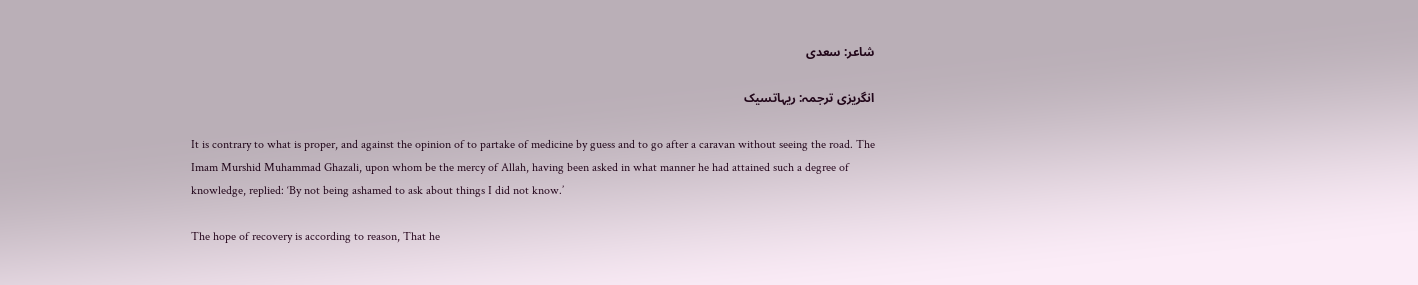شاعر: سعدی

انگریزی ترجمہ: ریہاتسیک

It is contrary to what is proper, and against the opinion of to partake of medicine by guess and to go after a caravan without seeing the road. The Imam Murshid Muhammad Ghazali, upon whom be the mercy of Allah, having been asked in what manner he had attained such a degree of knowledge, replied: ‘By not being ashamed to ask about things I did not know.’

The hope of recovery is according to reason, That he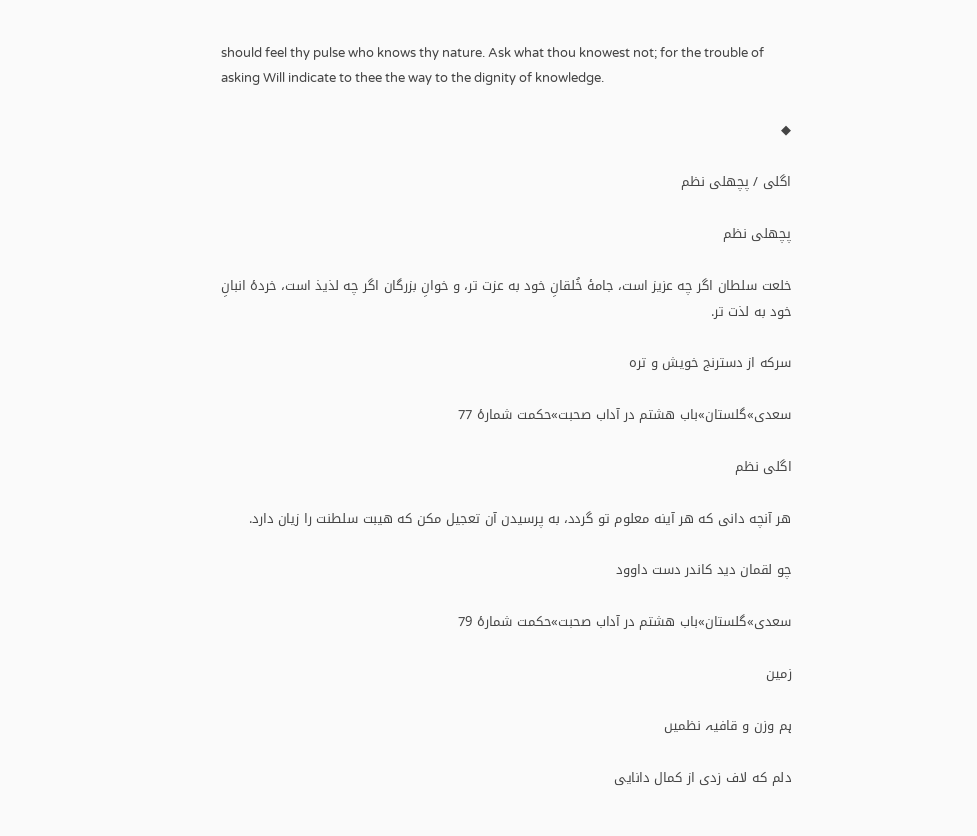should feel thy pulse who knows thy nature. Ask what thou knowest not; for the trouble of asking Will indicate to thee the way to the dignity of knowledge.

◆

اگلی / پچھلی نظم

پچھلی نظم

خلعت سلطان اگر چه عزیز است، جامهٔ خُلقانِ خود به عزت تر، و خوانِ بزرگان اگر چه لذیذ است، خردهٔ انبانِ خود به لذت تر.

سرکه از دسترنج خویش و تره

سعدی»گلستان»باب هشتم در آداب صحبت»حکمت شمارهٔ 77

اگلی نظم

هر آنچه دانی که هر آینه معلوم تو گردد، به پرسیدن آن تعجیل مکن که هیبت سلطنت را زیان دارد.

چو لقمان دید کاندر دست داوود

سعدی»گلستان»باب هشتم در آداب صحبت»حکمت شمارهٔ 79

زمین

ہم وزن و قافیہ نظمیں

دلم که لاف زدی از کمال دانایی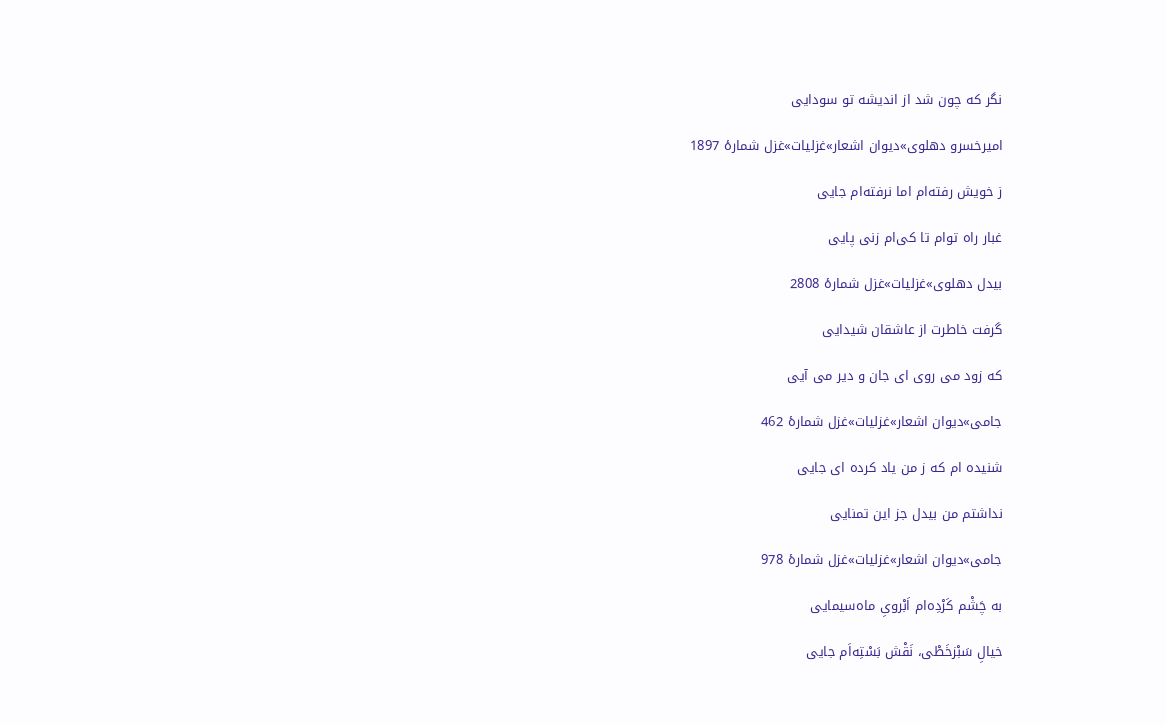نگر که چون شد از اندیشه تو سودایی

امیرخسرو دهلوی»دیوان اشعار»غزلیات»غزل شمارهٔ 1897

ز خویش رفته‌ام اما نرفته‌ام جایی

غبار راه توام تا کی‌ام زنی پایی

بیدل دهلوی»غزلیات»غزل شمارهٔ 2808

گرفت خاطرت از عاشقان شیدایی

که زود می روی ای جان و دیر می آیی

جامی»دیوان اشعار»غزلیات»غزل شمارهٔ 462

شنیده ام که ز من یاد کرده ای جایی

نداشتم من بیدل جز این تمنایی

جامی»دیوان اشعار»غزلیات»غزل شمارهٔ 978

به چَشْم کَرْدِه‌ام اَبْرویِ ماه‌سیمایی

خیالِ سَبْزخَطْی، نَقْش بَسْتِه‌اَم جایی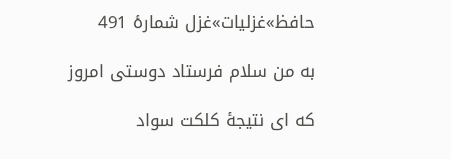حافظ»غزلیات»غزل شمارهٔ 491

به من سلام فرستاد دوستی امروز

که ای نتیجهٔ کلکت سواد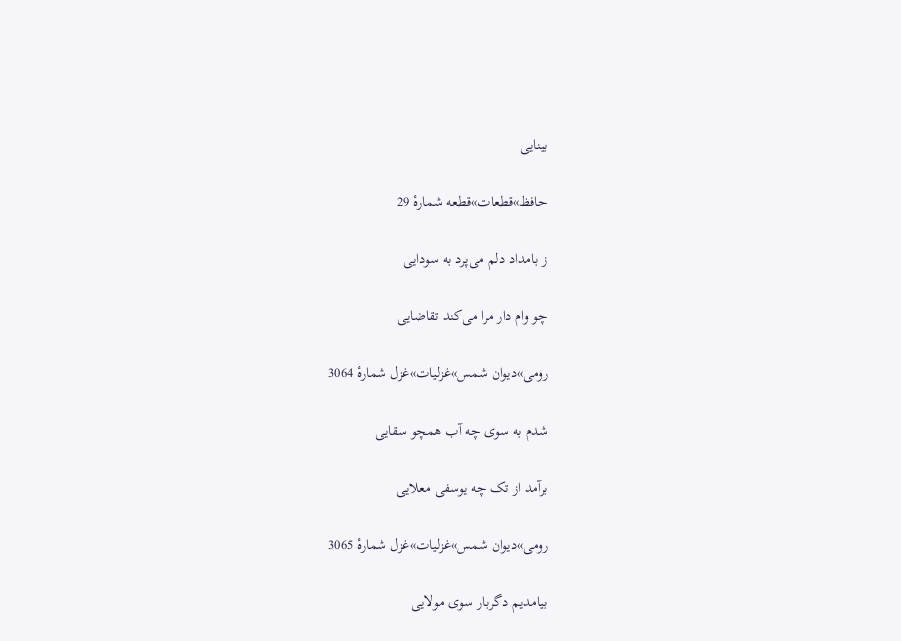بینایی

حافظ»قطعات»قطعه شمارهٔ 29

ز بامداد دلم می‌پرد به سودایی

چو وام دار مرا می‌کند تقاضایی

رومی»دیوان شمس»غزلیات»غزل شمارهٔ 3064

شدم به سوی چه آب همچو سقایی

برآمد از تک چه یوسفی معلایی

رومی»دیوان شمس»غزلیات»غزل شمارهٔ 3065

بیامدیم دگربار سوی مولایی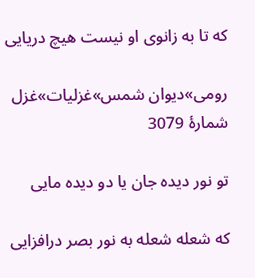که تا به زانوی او نیست هیچ دریایی

رومی»دیوان شمس»غزلیات»غزل شمارهٔ 3079

تو نور دیده جان یا دو دیده مایی

که شعله شعله به نور بصر درافزایی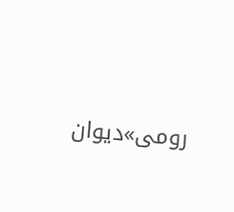رومی»دیوان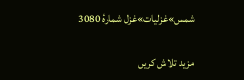شمس»غزلیات»غزل شمارهٔ 3080

مزید تلاش کریں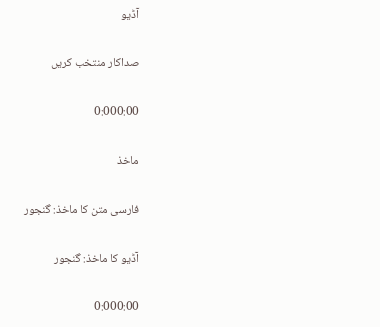آڈیو

صداکار منتخب کریں

0:000:00

ماخذ

فارسی متن کا ماخذ: گنجور

آڈیو کا ماخذ: گنجور

0:000:00